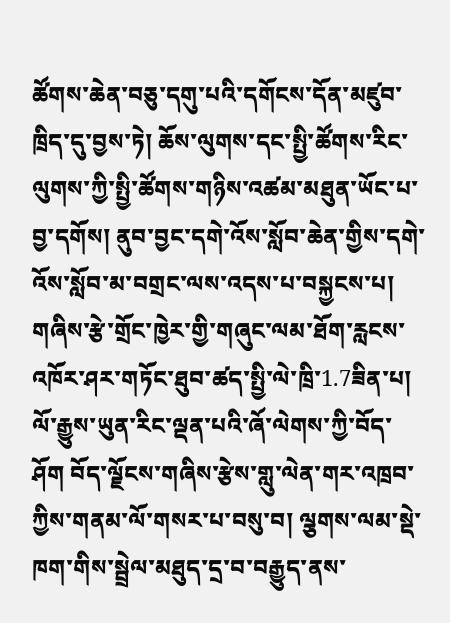ཚོགས་ཆེན་བཅུ་དགུ་པའི་དགོངས་དོན་མཛུབ་ཁྲིད་དུ་བྱས་ཏེ། ཆོས་ལུགས་དང་སྤྱི་ཚོགས་རིང་ལུགས་ཀྱི་སྤྱི་ཚོགས་གཉིས་འཚམ་མཐུན་ཡོང་པ་བྱ་དགོས། ནུབ་བྱང་དགེ་འོས་སློབ་ཆེན་གྱིས་དགེ་འོས་སློབ་མ་བགྲང་ལས་འདས་པ་བསྐྱངས་པ། གཞིས་རྩེ་གྲོང་ཁྱེར་གྱི་གཞུང་ལམ་ཐོག་རླངས་འཁོར་ཤར་གཏོང་ཐུབ་ཚད་སྤྱི་ལེ་ཁྲི་1.7ཟིན་པ། ལོ་རྒྱུས་ཡུན་རིང་ལྡན་པའི་ཞོ་ལེགས་ཀྱི་བོད་ཤོག བོད་ལྗོངས་གཞིས་རྩེས་གླུ་ལེན་གར་འཁྲབ་ཀྱིས་གནམ་ལོ་གསར་པ་བསུ་བ། ལྕགས་ལམ་སྡེ་ཁག་གིས་སྦྲེལ་མཐུད་དྲ་བ་བརྒྱུད་ནས་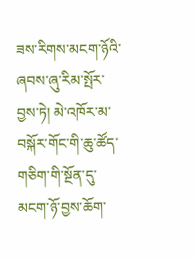ཟས་རིགས་མངག་ཉོའི་ཞབས་ཞུ་རིམ་སྤོར་བྱས་ཏེ། མེ་འཁོར་མ་བསྐོར་གོང་གི་ཆུ་ཚོད་གཅིག་གི་སྔོན་དུ་མངག་ཉོ་བྱས་ཆོག་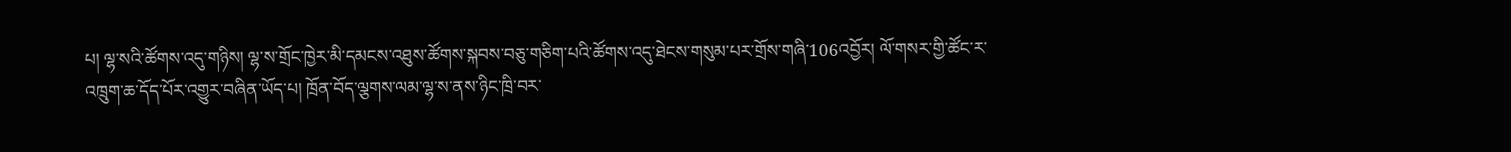པ། ལྷ་སའི་ཚོགས་འདུ་གཉིས། ལྷ་ས་གྲོང་ཁྱེར་མི་དམངས་འཐུས་ཚོགས་སྐབས་བཅུ་གཅིག་པའི་ཚོགས་འདུ་ཐེངས་གསུམ་པར་གྲོས་གཞི་106འབྱོར། ལོ་གསར་གྱི་ཚོང་ར་འཁྲུག་ཆ་དོད་པོར་འགྱུར་བཞིན་ཡོད་པ། ཁྲོན་བོད་ལྕགས་ལམ་ལྷ་ས་ནས་ཉིང་ཁྲི་བར་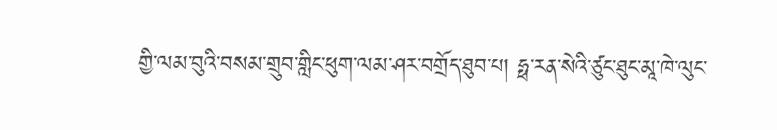གྱི་ལམ་བུའི་བསམ་གྲུབ་གླིང་ཕུག་ལམ་ཤར་བགྲོད་ཐུབ་པ། ཧྥ་རན་སེའི་ཙུང་ཐུང་མཱ་ཁེ་ལུང་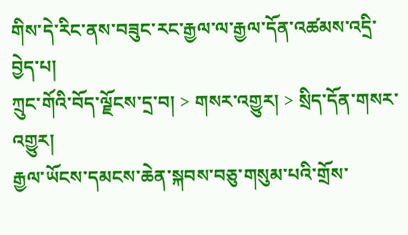གིས་དེ་རིང་ནས་བཟུང་རང་རྒྱལ་ལ་རྒྱལ་དོན་འཚམས་འདྲི་བྱེད་པ།
ཀྲུང་གོའི་བོད་ལྗོངས་དྲ་བ། > གསར་འགྱུར། > སྲིད་དོན་གསར་འགྱུར།
རྒྱལ་ཡོངས་དམངས་ཆེན་སྐབས་བཅུ་གསུམ་པའི་གྲོས་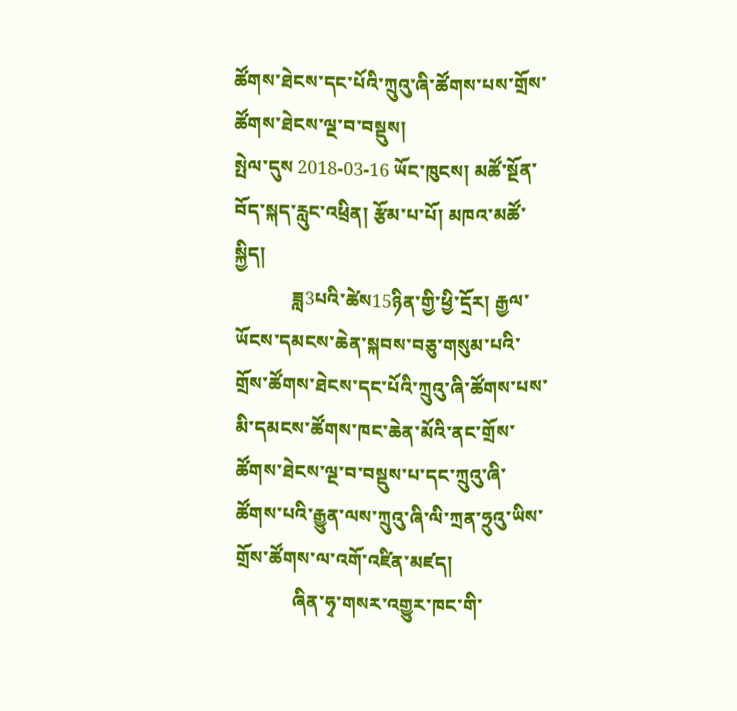ཚོགས་ཐེངས་དང་པོའི་ཀྲུའུ་ཞི་ཚོགས་པས་གྲོས་ཚོགས་ཐེངས་ལྔ་བ་བསྡུས།
སྤེལ་དུས 2018-03-16 ཡོང་ཁུངས། མཚོ་སྔོན་བོད་སྐད་རླུང་འཕྲིན། རྩོམ་པ་པོ། མཁའ་མཚོ་སྐྱིད།
            ཟླ3པའི་ཚེས15ཉིན་གྱི་ཕྱི་དྲོར། རྒྱལ་ཡོངས་དམངས་ཆེན་སྐབས་བཅུ་གསུམ་པའི་གྲོས་ཚོགས་ཐེངས་དང་པོའི་ཀྲུའུ་ཞི་ཚོགས་པས་མི་དམངས་ཚོགས་ཁང་ཆེན་མོའི་ནང་གྲོས་ཚོགས་ཐེངས་ལྔ་བ་བསྡུས་པ་དང་ཀྲུའུ་ཞི་ཚོགས་པའི་རྒྱུན་ལས་ཀྲུའུ་ཞི་ལི་ཀྲན་ཧྲུའུ་ཡིས་གྲོས་ཚོགས་ལ་འགོ་འཛིན་མཛད།
            ཞིན་ཧྭ་གསར་འགྱུར་ཁང་གི་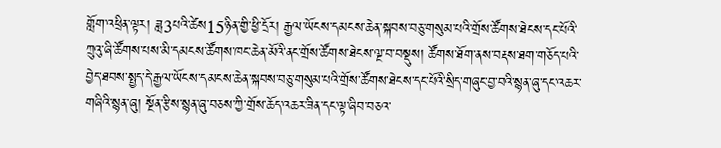གློག་འཕྲིན་ལྟར། ཟླ3པའི་ཚེས15ཉིན་གྱི་ཕྱི་དྲོར། རྒྱལ་ཡོངས་དམངས་ཆེན་སྐབས་བཅུ་གསུམ་པའི་གྲོས་ཚོགས་ཐེངས་དང་པོའི་ཀྲུའུ་ཞི་ཚོགས་པས་མི་དམངས་ཚོགས་ཁང་ཆེན་མོའི་ནང་གྲོས་ཚོགས་ཐེངས་ལྔ་བ་བསྡུས། ཚོགས་ཐོག་ནས་བརྡས་ཐག་གཅོད་པའི་བྱེད་ཐབས་སྤྱད་དེ་རྒྱལ་ཡོངས་དམངས་ཆེན་སྐབས་བཅུ་གསུམ་པའི་གྲོས་ཚོགས་ཐེངས་དང་པོའི་སྲིད་གཞུང་བྱ་བའི་སྙན་ཞུ་དང་འཆར་གཞིའི་སྙན་ཞུ། སྔོན་རྩིས་སྙན་ཞུ་བཅས་ཀྱི་གྲོས་ཆོད་འཆར་ཟིན་དང་ལྟ་ཞིབ་བཅའ་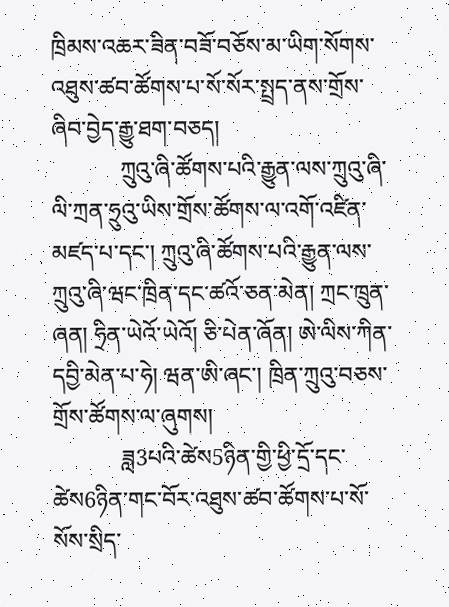ཁྲིམས་འཆར་ཟིན་བཟོ་བཅོས་མ་ཡིག་སོགས་འཐུས་ཚབ་ཚོགས་པ་སོ་སོར་སྤྲད་ནས་གྲོས་ཞིབ་བྱེད་རྒྱུ་ཐག་བཅད།
            ཀྲུའུ་ཞི་ཚོགས་པའི་རྒྱུན་ལས་ཀྲུའུ་ཞི་ལི་ཀྲན་ཧྲུའུ་ཡིས་གྲོས་ཚོགས་ལ་འགོ་འཛིན་མཛད་པ་དང་། ཀྲུའུ་ཞི་ཚོགས་པའི་རྒྱུན་ལས་ཀྲུའུ་ཞི་ཝང་ཁྲིན་དང་ཚའོ་ཅན་མེན། ཀྲང་ཁྲུན་ཞན། ཧྲིན་ཡེའོ་ཡེའོ། ཅི་པེན་ཞོན། ཨེ་ལིས་ཀིན་དབྱི་མེན་པ་ཧེ། ཝན་ཨི་ཞང་། ཁྲིན་ཀྲུའུ་བཅས་གྲོས་ཚོགས་ལ་ཞུགས།
            ཟླ3པའི་ཚེས5ཉིན་གྱི་ཕྱི་དྲོ་དང་ཚེས6ཉིན་གང་བོར་འཐུས་ཚབ་ཚོགས་པ་སོ་སོས་སྲིད་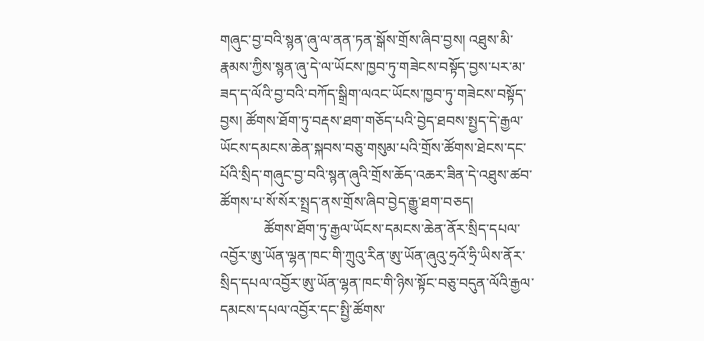གཞུང་བྱ་བའི་སྙན་ཞུ་ལ་ནན་ཏན་སྒོས་གྲོས་ཞིབ་བྱས། འཐུས་མི་རྣམས་ཀྱིས་སྙན་ཞུ་དེ་ལ་ཡོངས་ཁྱབ་ཏུ་གཟེངས་བསྟོད་བྱས་པར་མ་ཟད་ད་ལོའི་བྱ་བའི་བཀོད་སྒྲིག་ལའང་ཡོངས་ཁྱབ་ཏུ་གཟེངས་བསྟོད་བྱས། ཚོགས་ཐོག་ཏུ་བརྡས་ཐག་གཅོད་པའི་བྱེད་ཐབས་སྤྱད་དེ་རྒྱལ་ཡོངས་དམངས་ཆེན་སྐབས་བཅུ་གསུམ་པའི་གྲོས་ཚོགས་ཐེངས་དང་པོའི་སྲིད་གཞུང་བྱ་བའི་སྙན་ཞུའི་གྲོས་ཆོད་འཆར་ཟིན་དེ་འཐུས་ཚབ་ཚོགས་པ་སོ་སོར་སྤྲད་ནས་གྲོས་ཞིབ་བྱེད་རྒྱུ་ཐག་བཅད།
            ཚོགས་ཐོག་ཏུ་རྒྱལ་ཡོངས་དམངས་ཆེན་ནོར་སྲིད་དཔལ་འབྱོར་ཨུ་ཡོན་ལྷན་ཁང་གི་ཀྲུའུ་རིན་ཨུ་ཡོན་ཞུའུ་ཧྲའོ་ཧྲི་ཡིས་ནོར་སྲིད་དཔལ་འབྱོར་ཨུ་ཡོན་ལྷན་ཁང་གི་ཉིས་སྟོང་བཅུ་བདུན་ལོའི་རྒྱལ་དམངས་དཔལ་འབྱོར་དང་སྤྱི་ཚོགས་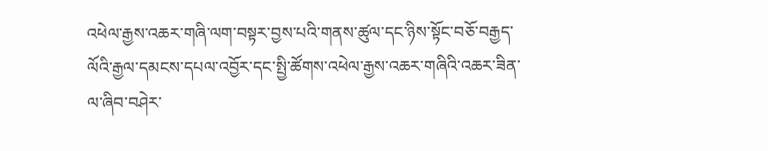འཕེལ་རྒྱས་འཆར་གཞི་ལག་བསྟར་བྱས་པའི་གནས་ཚུལ་དང་ཉིས་སྟོང་བཅོ་བརྒྱད་ལོའི་རྒྱལ་དམངས་དཔལ་འབྱོར་དང་སྤྱི་ཚོགས་འཕེལ་རྒྱས་འཆར་གཞིའི་འཆར་ཟིན་ལ་ཞིབ་བཤེར་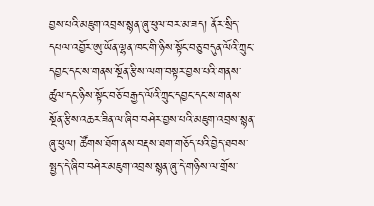བྱས་པའི་མཇུག་འབྲས་སྙན་ཞུ་ཕུལ་བར་མ་ཟད། ནོར་སྲིད་དཔལ་འབྱོར་ཨུ་ཡོན་ལྷན་ཁང་གི་ཉིས་སྟོང་བཅུ་བདུན་ལོའི་ཀྲུང་དབྱང་དང་ས་གནས་སྔོན་རྩིས་ལག་བསྟར་བྱས་པའི་གནས་ཚུལ་དང་ཉིས་སྟོང་བཅོ་བརྒྱད་ལོའི་ཀྲུང་དབྱང་དང་ས་གནས་སྔོན་རྩིས་འཆར་ཟིན་ལ་ཞིབ་བཤེར་བྱས་པའི་མཇུག་འབྲས་སྙན་ཞུ་ཕུལ། ཚོགས་ཐོག་ནས་བརྡས་ཐག་གཅོད་པའི་བྱེད་ཐབས་སྤྱད་དེ་ཞིབ་བཤེར་མཇུག་འབྲས་སྙན་ཞུ་དེ་གཉིས་ལ་གྲོས་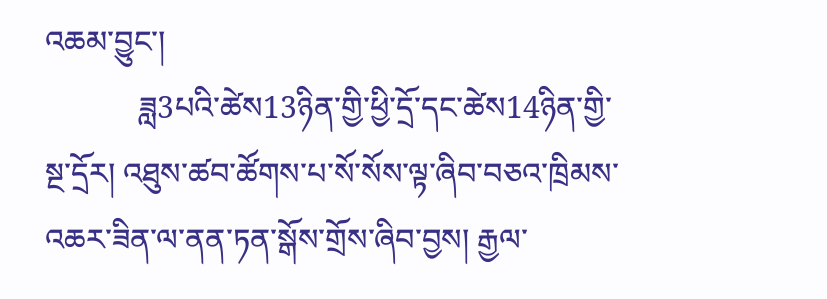འཆམ་བྱུང་།
            ཟླ3པའི་ཚེས13ཉིན་གྱི་ཕྱི་དྲོ་དང་ཚེས14ཉིན་གྱི་སྔ་དྲོར། འཐུས་ཚབ་ཚོགས་པ་སོ་སོས་ལྟ་ཞིབ་བཅའ་ཁྲིམས་འཆར་ཟིན་ལ་ནན་ཏན་སྒོས་གྲོས་ཞིབ་བྱས། རྒྱལ་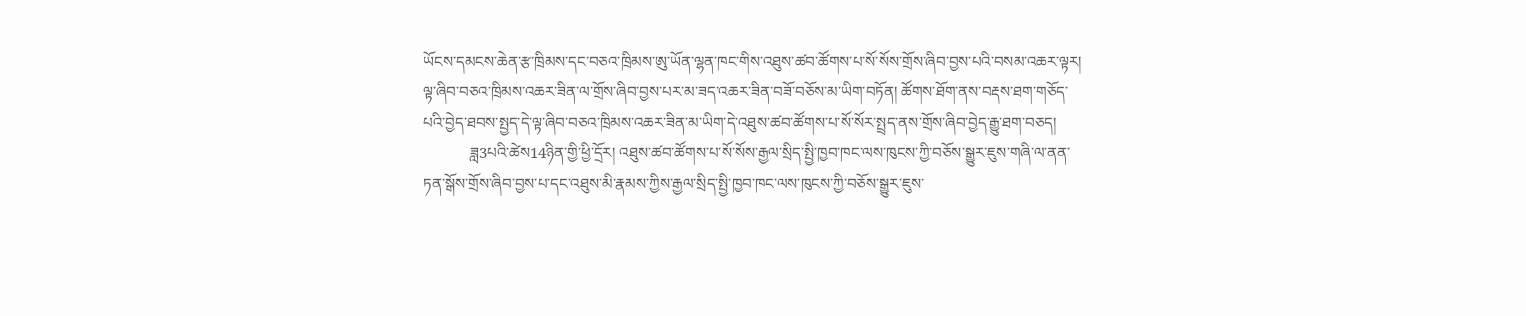ཡོངས་དམངས་ཆེན་རྩ་ཁྲིམས་དང་བཅའ་ཁྲིམས་ཨུ་ཡོན་ལྷན་ཁང་གིས་འཐུས་ཚབ་ཚོགས་པ་སོ་སོས་གྲོས་ཞིབ་བྱས་པའི་བསམ་འཆར་ལྟར། ལྟ་ཞིབ་བཅའ་ཁྲིམས་འཆར་ཟིན་ལ་གྲོས་ཞིབ་བྱས་པར་མ་ཟད་འཆར་ཟིན་བཟོ་བཅོས་མ་ཡིག་བཏོན། ཚོགས་ཐོག་ནས་བརྡས་ཐག་གཅོད་པའི་བྱེད་ཐབས་སྤྱད་དེ་ལྟ་ཞིབ་བཅའ་ཁྲིམས་འཆར་ཟིན་མ་ཡིག་དེ་འཐུས་ཚབ་ཚོགས་པ་སོ་སོར་སྤྲད་ནས་གྲོས་ཞིབ་བྱེད་རྒྱུ་ཐག་བཅད།
            ཟླ3པའི་ཚེས14ཉིན་གྱི་ཕྱི་དྲོར། འཐུས་ཚབ་ཚོགས་པ་སོ་སོས་རྒྱལ་སྲིད་སྤྱི་ཁྱབ་ཁང་ལས་ཁུངས་ཀྱི་བཅོས་སྒྱུར་ཇུས་གཞི་ལ་ནན་ཏན་སྒོས་གྲོས་ཞིབ་བྱས་པ་དང་འཐུས་མི་རྣམས་ཀྱིས་རྒྱལ་སྲིད་སྤྱི་ཁྱབ་ཁང་ལས་ཁུངས་ཀྱི་བཅོས་སྒྱུར་ཇུས་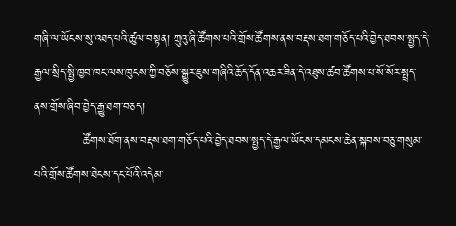གཞི་ལ་ཡོངས་སུ་འཐད་པའི་ཚུལ་བསྟན། ཀྲུའུ་ཞི་ཚོགས་པའི་གྲོས་ཚོགས་ནས་བརྡས་ཐག་གཅོད་པའི་བྱེད་ཐབས་སྤྱད་དེ་རྒྱལ་སྲིད་སྤྱི་ཁྱབ་ཁང་ལས་ཁུངས་ཀྱི་བཅོས་སྒྱུར་ཇུས་གཞིའི་ཆོད་དོན་འཆར་ཟིན་དེ་འཐུས་ཚབ་ཚོགས་པ་སོ་སོར་སྤྲད་ནས་གྲོས་ཞིབ་བྱེད་རྒྱུ་ཐག་བཅད།
            ཚོགས་ཐོག་ནས་བརྡས་ཐག་གཅོད་པའི་བྱེད་ཐབས་སྤྱད་དེ་རྒྱལ་ཡོངས་དམངས་ཆེན་སྐབས་བཅུ་གསུམ་པའི་གྲོས་ཚོགས་ཐེངས་དང་པོའི་འདེམ་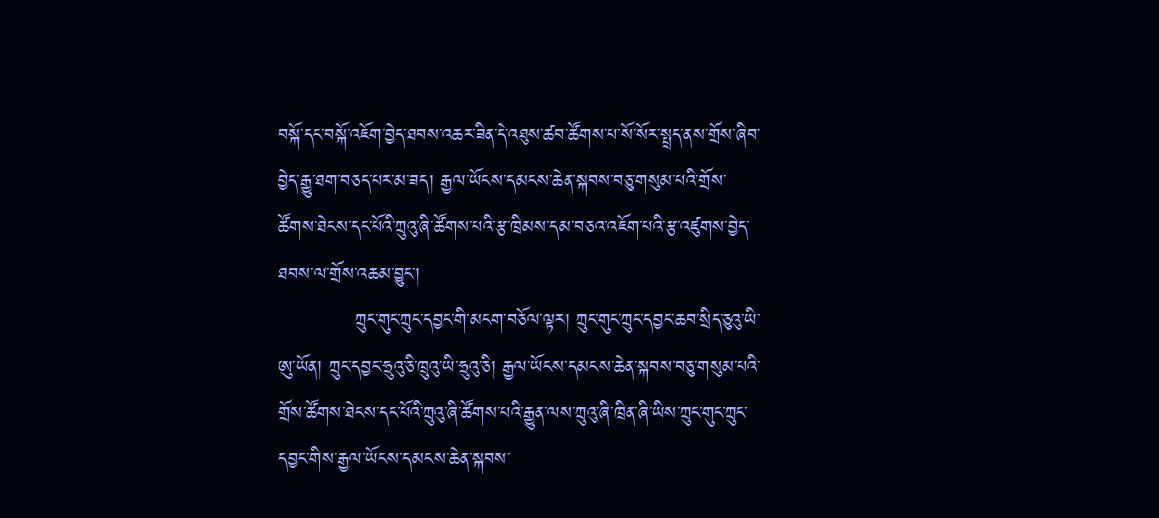བསྐོ་དང་བསྐོ་འཇོག་བྱེད་ཐབས་འཆར་ཟིན་དེ་འཐུས་ཚབ་ཚོགས་པ་སོ་སོར་སྤྲད་ནས་གྲོས་ཞིབ་བྱེད་རྒྱུ་ཐག་བཅད་པར་མ་ཟད། རྒྱལ་ཡོངས་དམངས་ཆེན་སྐབས་བཅུ་གསུམ་པའི་གྲོས་ཚོགས་ཐེངས་དང་པོའི་ཀྲུའུ་ཞི་ཚོགས་པའི་རྩ་ཁྲིམས་དམ་བཅའ་འཇོག་པའི་རྩ་འཛུགས་བྱེད་ཐབས་ལ་གྲོས་འཆམ་བྱུང་།
            ཀྲུང་གུང་ཀྲུང་དབྱང་གི་མངག་བཅོལ་ལྟར། ཀྲུང་གུང་ཀྲུང་དབྱང་ཆབ་སྲིད་ཅུའུ་ཡི་ཨུ་ཡོན། ཀྲུང་དབྱང་ཧྲུའུ་ཅི་ཁྲུའུ་ཡི་ཧྲུའུ་ཅི། རྒྱལ་ཡོངས་དམངས་ཆེན་སྐབས་བཅུ་གསུམ་པའི་གྲོས་ཚོགས་ཐེངས་དང་པོའི་ཀྲུའུ་ཞི་ཚོགས་པའི་རྒྱུན་ལས་ཀྲུའུ་ཞི་ཁྲིན་ཞི་ཡིས་ཀྲུང་གུང་ཀྲུང་དབྱང་གིས་རྒྱལ་ཡོངས་དམངས་ཆེན་སྐབས་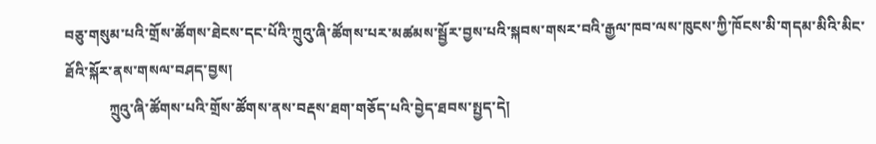བཅུ་གསུམ་པའི་གྲོས་ཚོགས་ཐེངས་དང་པོའི་ཀྲུའུ་ཞི་ཚོགས་པར་མཚམས་སྦྱོར་བྱས་པའི་སྐབས་གསར་བའི་རྒྱལ་ཁབ་ལས་ཁུངས་ཀྱི་ཁོངས་མི་གདམ་མིའི་མིང་ཐོའི་སྐོར་ནས་གསལ་བཤད་བྱས།
            ཀྲུའུ་ཞི་ཚོགས་པའི་གྲོས་ཚོགས་ནས་བརྡས་ཐག་གཅོད་པའི་བྱེད་ཐབས་སྤྱད་དེ།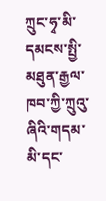ཀྲུང་ཧྭ་མི་དམངས་སྤྱི་མཐུན་རྒྱལ་ཁབ་ཀྱི་ཀྲུའུ་ཞིའི་གདམ་མི་དང་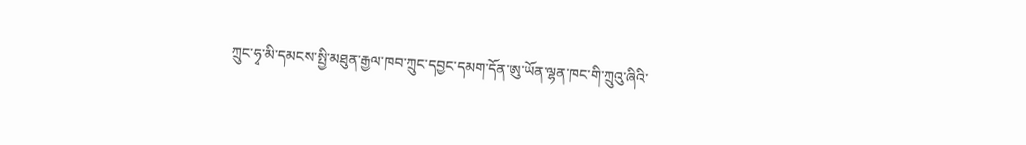ཀྲུང་ཧྭ་མི་དམངས་སྤྱི་མཐུན་རྒྱལ་ཁབ་ཀྲུང་དབྱང་དམག་དོན་ཨུ་ཡོན་ལྷན་ཁང་གི་ཀྲུའུ་ཞིའི་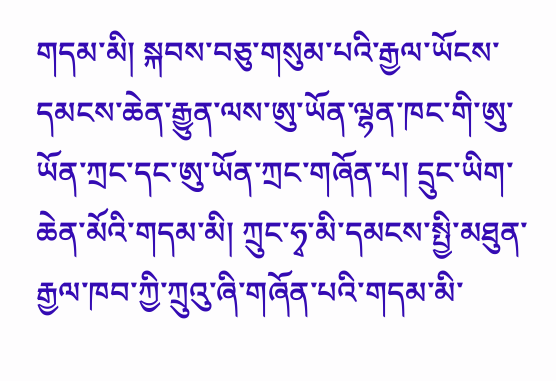གདམ་མི། སྐབས་བཅུ་གསུམ་པའི་རྒྱལ་ཡོངས་དམངས་ཆེན་རྒྱུན་ལས་ཨུ་ཡོན་ལྷན་ཁང་གི་ཨུ་ཡོན་ཀྲང་དང་ཨུ་ཡོན་ཀྲང་གཞོན་པ། དྲུང་ཡིག་ཆེན་མོའི་གདམ་མི། ཀྲུང་ཧྭ་མི་དམངས་སྤྱི་མཐུན་རྒྱལ་ཁབ་ཀྱི་ཀྲུའུ་ཞི་གཞོན་པའི་གདམ་མི་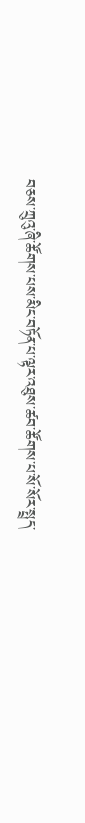བཅས་ཀྲུའུ་ཞི་ཚོགས་པས་མིང་བཏོན་པ་ལྟར་འཐུས་ཚབ་ཚོགས་པ་སོ་སོར་སྤྲད་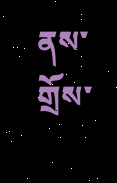ནས་གྲོས་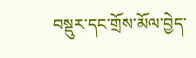བསྡུར་དང་གྲོས་མོལ་བྱེད་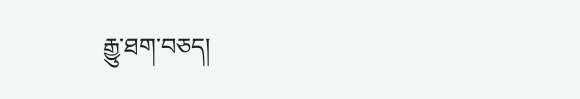རྒྱུ་ཐག་བཅད།